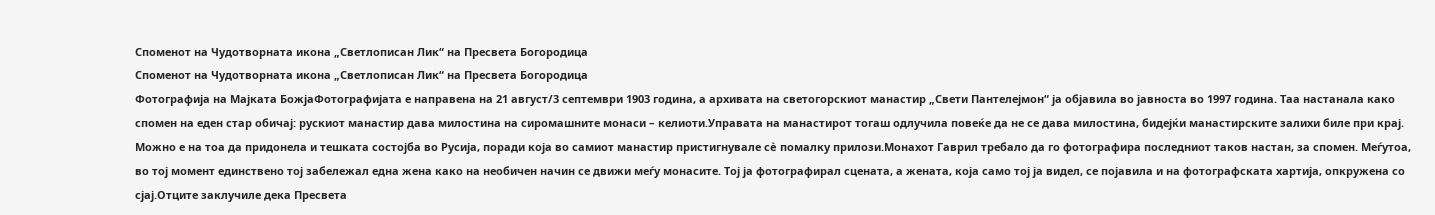Споменот на Чудотворната икона „Светлописан Лик“ на Пресвета Богородица
Споменот на Чудотворната икона „Светлописан Лик“ на Пресвета Богородица
Фотографија на Мајката БожјаФотографијата е направена на 21 август/3 септември 1903 година, а архивата на светогорскиот манастир „Свети Пантелејмон“ ја објавила во јавноста во 1997 година. Таа настанала како спомен на еден стар обичај: руcкиот манастир дава милостина на сиромашните монаси – келиоти.Управата на манастирот тогаш одлучила повеќе да не се дава милостина, бидејќи манастирските залихи биле при крај. Можно е на тоа да придонела и тешката состојба во Русија, поради која во самиот манастир пристигнувале сè помалку прилози.Монахот Гаврил требало да го фотографира последниот таков настан, за спомен. Меѓутоа, во тој момент единствено тој забележал една жена како на необичен начин се движи меѓу монасите. Тој ја фотографирал сцената, а жената, која само тој ја видел, се појавила и на фотографската хартија, опкружена со сјај.Отците заклучиле дека Пресвета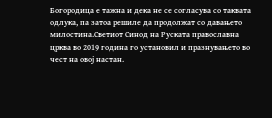Богородица е тажна и дека не се согласува со таквата одлука, па затоа решиле да продолжат со давањето милостина.Светиот Синод на Руската православна црква во 2019 година го установил и празнувањето во чест на овој настан.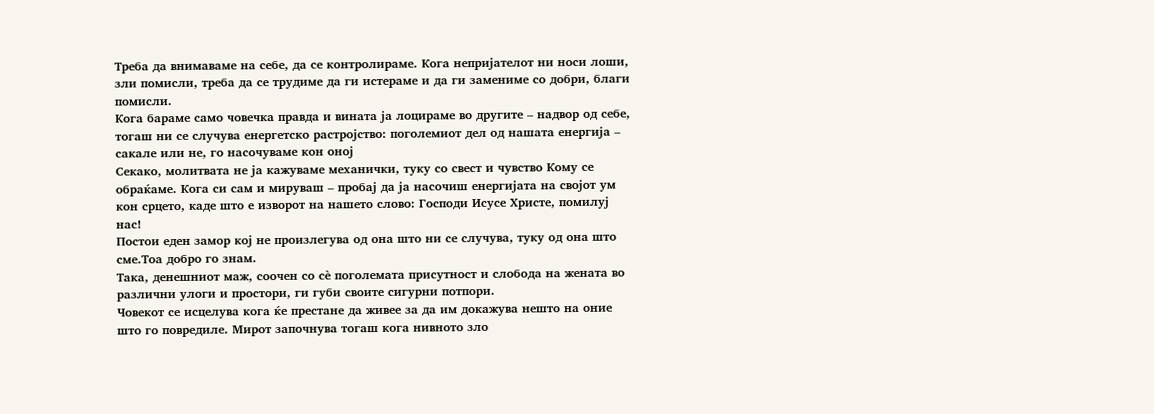Треба да внимаваме на себе, да се контролираме. Кога непријателот ни носи лоши, зли помисли, треба да се трудиме да ги истераме и да ги замениме со добри, благи помисли.
Кога бараме само човечка правда и вината ја лоцираме во другите – надвор од себе, тогаш ни се случува енергетско растројство: поголемиот дел од нашата енергија – сакале или не, го насочуваме кон оноj
Секако, молитвата не ја кажуваме механички, туку со свест и чувство Кому се обраќаме. Кога си сам и мируваш – пробај да ја насочиш енергијата на својот ум кон срцето, каде што е изворот на нашето слово: Господи Исусе Христе, помилуј нас!
Постои еден замор кој не произлегува од она што ни се случува, туку од она што сме.Тоа добро го знам.
Така, денешниот маж, соочен со сè поголемата присутност и слобода на жената во различни улоги и простори, ги губи своите сигурни потпори.
Човекот се исцелува кога ќе престане да живее за да им докажува нешто на оние што го повредиле. Мирот започнува тогаш кога нивното зло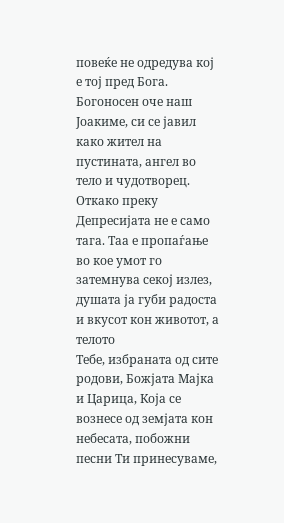повеќе не одредува кој е тој пред Бога.
Богоносен оче наш Јоакиме, си се јавил како жител на пустината, ангел во тело и чудотворец. Откако преку
Депресијата не е само тага. Таа е пропаѓање во кое умот го затемнува секој излез, душата ја губи радоста и вкусот кон животот, а телото
Тебе, избраната од сите родови, Божјата Мајка и Царица, Која се вознесе од земјата кон небесата, побожни песни Ти принесуваме,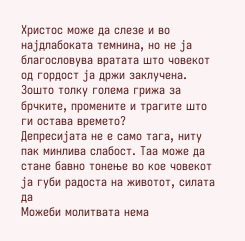Христос може да слезе и во најдлабоката темнина, но не ја благословува вратата што човекот од гордост ја држи заклучена.
Зошто толку голема грижа за брчките, промените и трагите што ги остава времето?
Депресијата не е само тага, ниту пак минлива слабост. Таа може да стане бавно тонење во кое човекот ја губи радоста на животот, силата да
Можеби молитвата нема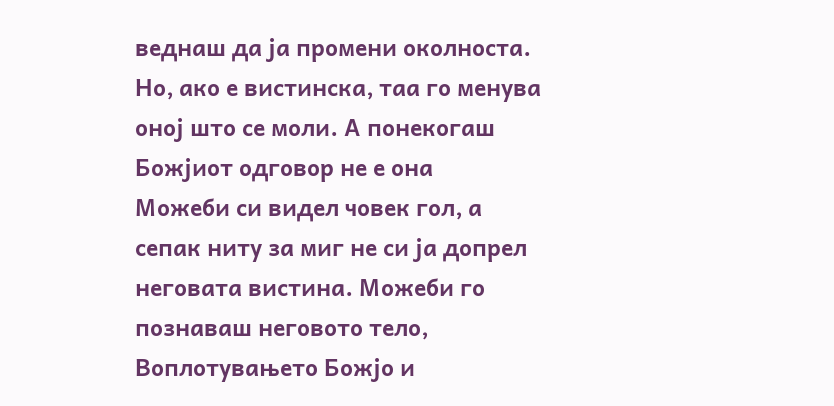веднаш да ја промени околноста. Но, ако е вистинска, таа го менува оној што се моли. А понекогаш Божјиот одговор не е она
Можеби си видел човек гол, а сепак ниту за миг не си ја допрел неговата вистина. Можеби го познаваш неговото тело,
Воплотувањето Божјо и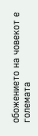обожението на човекот е големата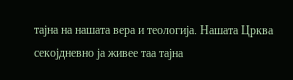тајна на нашата вера и теологија. Нашата Црква секојдневно ја живее таа тајна